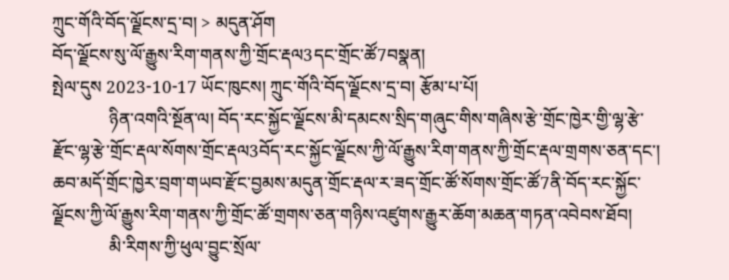ཀྲུང་གོའི་བོད་ལྗོངས་དྲ་བ། > མདུན་ཤོག
བོད་ལྗོངས་སུ་ལོ་རྒྱུས་རིག་གནས་ཀྱི་གྲོང་རྡལ3དང་གྲོང་ཚོ7བསྣན།
སྤེལ་དུས 2023-10-17 ཡོང་ཁུངས། ཀྲུང་གོའི་བོད་ལྗོངས་དྲ་བ། རྩོམ་པ་པོ།
             ཉིན་འགའི་སྔོན་ལ། བོད་རང་སྐྱོང་ལྗོངས་མི་དམངས་སྲིད་གཞུང་གིས་གཞིས་རྩེ་གྲོང་ཁྱེར་གྱི་ལྷ་རྩེ་རྫོང་ལྷ་རྩེ་གྲོང་རྡལ་སོགས་གྲོང་རྡལ3བོད་རང་སྐྱོང་ལྗོངས་ཀྱི་ལོ་རྒྱུས་རིག་གནས་ཀྱི་གྲོང་རྡལ་གྲགས་ཅན་དང་། ཆབ་མདོ་གྲོང་ཁྱེར་བྲག་གཡབ་རྫོང་བྱམས་མདུན་གྲོང་རྡལ་ར་ཟད་གྲོང་ཚོ་སོགས་གྲོང་ཚོ7ནི་བོད་རང་སྐྱོང་ལྗོངས་ཀྱི་ལོ་རྒྱུས་རིག་གནས་ཀྱི་གྲོང་ཚོ་གྲགས་ཅན་གཉིས་འཛུགས་རྒྱུར་ཆོག་མཆན་གཏན་འབེབས་ཐོབ།
             མི་རིགས་ཀྱི་ཕུལ་བྱུང་སྲོལ་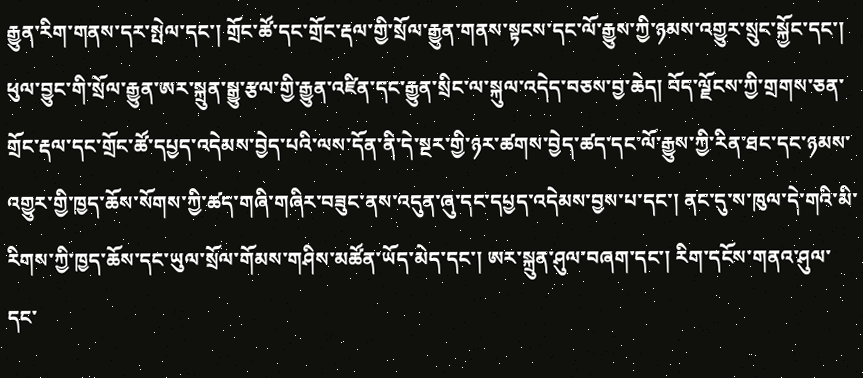རྒྱུན་རིག་གནས་དར་སྤེལ་དང་། གྲོང་ཚོ་དང་གྲོང་རྡལ་གྱི་སྲོལ་རྒྱུན་གནས་སྟངས་དང་ལོ་རྒྱུས་ཀྱི་ཉམས་འགྱུར་སྲུང་སྐྱོང་དང་། ཕུལ་བྱུང་གི་སྲོལ་རྒྱུན་ཨར་སྐྲུན་སྒྱུ་རྩལ་གྱི་རྒྱུན་འཛིན་དང་རྒྱུན་སྲིང་ལ་སྐུལ་འདེད་བཅས་བྱ་ཆེད། བོད་ལྗོངས་ཀྱི་གྲགས་ཅན་གྲོང་རྡལ་དང་གྲོང་ཚོ་དཔྱད་འདེམས་བྱེད་པའི་ལས་དོན་ནི་དེ་སྔར་གྱི་ཉར་ཚགས་བྱེད་ཚད་དང་ལོ་རྒྱུས་ཀྱི་རིན་ཐང་དང་ཉམས་འགྱུར་གྱི་ཁྱད་ཆོས་སོགས་ཀྱི་ཚད་གཞི་གཞིར་བཟུང་ནས་འདུན་ཞུ་དང་དཔྱད་འདེམས་བྱས་པ་དང་། ནང་དུ་ས་ཁུལ་དེ་གའི་མི་རིགས་ཀྱི་ཁྱད་ཆོས་དང་ཡུལ་སྲོལ་གོམས་གཤིས་མཚོན་ཡོད་མེད་དང་། ཨར་སྐྲུན་ཤུལ་བཞག་དང་། རིག་དངོས་གནའ་ཤུལ་དང་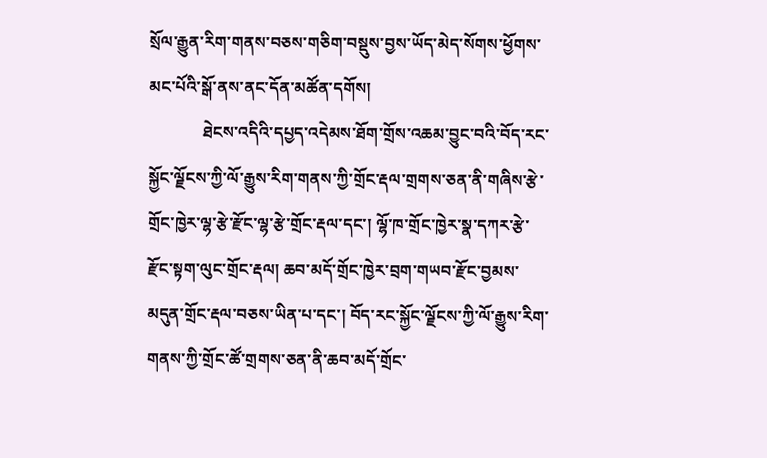སྲོལ་རྒྱུན་རིག་གནས་བཅས་གཅིག་བསྡུས་བྱས་ཡོད་མེད་སོགས་ཕྱོགས་མང་པོའི་སྒོ་ནས་ནང་དོན་མཚོན་དགོས།
             ཐེངས་འདིའི་དཔྱད་འདེམས་ཐོག་གྲོས་འཆམ་བྱུང་བའི་བོད་རང་སྐྱོང་ལྗོངས་ཀྱི་ལོ་རྒྱུས་རིག་གནས་ཀྱི་གྲོང་རྡལ་གྲགས་ཅན་ནི་གཞིས་རྩེ་གྲོང་ཁྱེར་ལྷ་རྩེ་རྫོང་ལྷ་རྩེ་གྲོང་རྡལ་དང་། ལྷོ་ཁ་གྲོང་ཁྱེར་སྣ་དཀར་རྩེ་རྫོང་སྟག་ལུང་གྲོང་རྡལ། ཆབ་མདོ་གྲོང་ཁྱེར་བྲག་གཡབ་རྫོང་བྱམས་མདུན་གྲོང་རྡལ་བཅས་ཡིན་པ་དང་། བོད་རང་སྐྱོང་ལྗོངས་ཀྱི་ལོ་རྒྱུས་རིག་གནས་ཀྱི་གྲོང་ཚོ་གྲགས་ཅན་ནི་ཆབ་མདོ་གྲོང་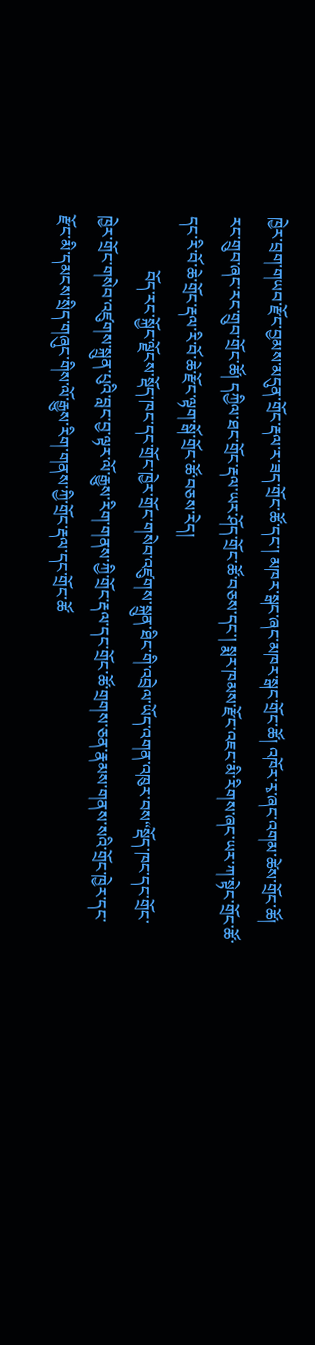ཁྱེར་བྲག་གཡབ་རྫོང་བྱམས་མདུན་གྲོང་རྡལ་ར་ཟད་གྲོང་ཚོ་དང་། མཁར་སྒང་ཞང་མཁར་སྒང་གྲོང་ཚོ། འཁོར་རྭ་ཞང་འགམ་ཚེས་གྲོང་ཚོ། རང་གྲུབ་ཞང་རང་གྲུབ་གྲོང་ཚོ། དཀྱིལ་ཐང་གྲོང་རྡལ་ཡར་ཤོད་གྲོང་ཚོ་བཅས་དང་། སྨར་ཁམས་རྫོང་འཇང་མི་རིགས་ཞང་ཡར་ཀ་སྟེང་གྲོང་ཚོ་དང་རི་བོ་ཆེ་གྲོང་རྡལ་རི་བོ་ཆེ་རྫོང་ལྟག་སྒོ་གྲོང་ཚོ་བཅས་རེད།
             བོད་རང་སྐྱོང་ལྗོངས་སྡོད་ཁང་དང་གྲོང་ཁྱེར་གྲོང་གསེབ་འཛུགས་སྐྲུན་ཐིང་གི་འབྲེལ་ཡོད་འགན་འཁུར་བས“སྡོད་ཁང་དང་གྲོང་ཁྱེར་གྲོང་གསེབ་འཛུགས་སྐྲུན་པུའི་བླང་བྱ་ལྟར་ལོ་རྒྱུས་རིག་གནས་ཀྱི་གྲོང་རྡལ་དང་གྲོང་ཚོ་གྲགས་ཅན་རྣམས་གནས་སའི་གྲོང་ཁྱེར་དང་རྫོང་མི་དམངས་སྲིད་གཞུང་གིས་ལོ་རྒྱུས་རིག་གནས་ཀྱི་གྲོང་རྡལ་དང་གྲོང་ཚོ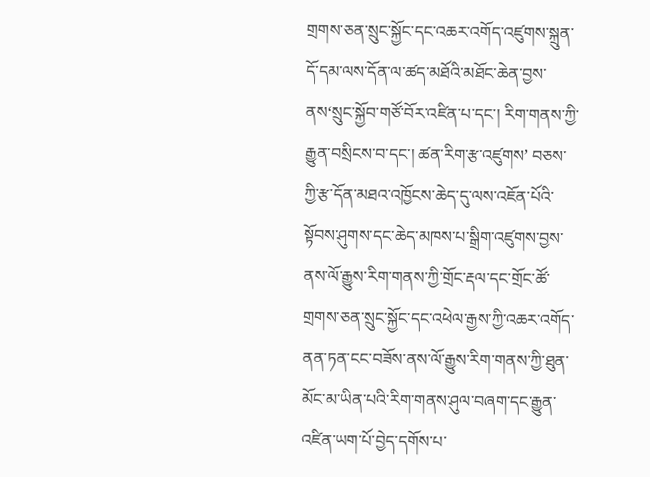གྲགས་ཅན་སྲུང་སྐྱོང་དང་འཆར་འགོད་འཛུགས་སྐྲུན་དོ་དམ་ལས་དོན་ལ་ཚད་མཐོའི་མཐོང་ཆེན་བྱས་ནས‘སྲུང་སྐྱོབ་གཙོ་བོར་འཛིན་པ་དང་། རིག་གནས་ཀྱི་རྒྱུན་བསྲིངས་བ་དང་། ཚན་རིག་རྩ་འཛུགས’ བཅས་ཀྱི་རྩ་དོན་མཐའ་འཁྱོངས་ཆེད་དུ་ལས་འཇོན་པོའི་སྟོབས་ཤུགས་དང་ཆེད་མཁས་པ་སྒྲིག་འཛུགས་བྱས་ནས་ལོ་རྒྱུས་རིག་གནས་ཀྱི་གྲོང་རྡལ་དང་གྲོང་ཚོ་གྲགས་ཅན་སྲུང་སྐྱོང་དང་འཕེལ་རྒྱས་ཀྱི་འཆར་འགོད་ནན་ཏན་ངང་བཟོས་ནས་ལོ་རྒྱུས་རིག་གནས་ཀྱི་ཐུན་མོང་མ་ཡིན་པའི་རིག་གནས་ཤུལ་བཞག་དང་རྒྱུན་འཛིན་ཡག་པོ་བྱེད་དགོས་པ་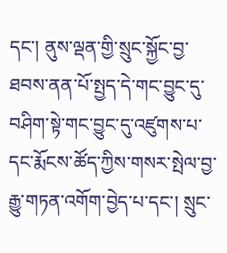དང་། ནུས་ལྡན་གྱི་སྲུང་སྐྱོང་བྱ་ཐབས་ནན་པོ་སྤྱད་དེ་གང་བྱུང་དུ་བཤིག་སྟེ་གང་བྱུང་དུ་འཛུགས་པ་དང་རྨོངས་ཚོད་ཀྱིས་གསར་སྤེལ་བྱ་རྒྱུ་གཏན་འགོག་བྱེད་པ་དང་། སྲུང་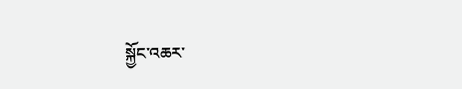སྐྱོང་འཆར་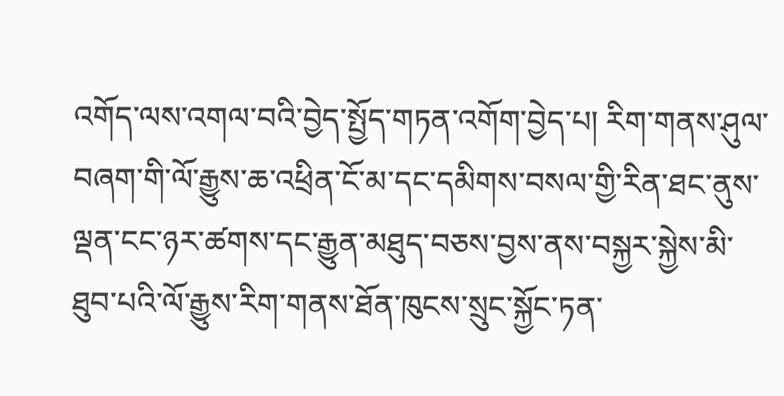འགོད་ལས་འགལ་བའི་བྱེད་སྤྱོད་གཏན་འགོག་བྱེད་པ། རིག་གནས་ཤུལ་བཞག་གི་ལོ་རྒྱུས་ཆ་འཕྲིན་ངོ་མ་དང་དམིགས་བསལ་གྱི་རིན་ཐང་ནུས་ལྡན་ངང་ཉར་ཚགས་དང་རྒྱུན་མཐུད་བཅས་བྱས་ནས་བསྐྱར་སྐྱེས་མི་ཐུབ་པའི་ལོ་རྒྱུས་རིག་གནས་ཐོན་ཁུངས་སྲུང་སྐྱོང་ཏན་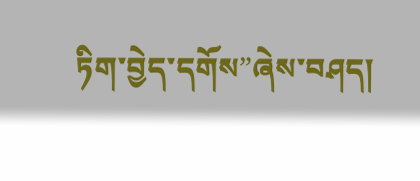ཏིག་བྱེད་དགོས”ཞེས་བཤད།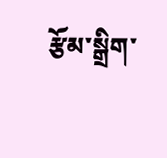རྩོམ་སྒྲིག་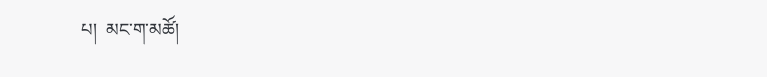པ།  མང་ག་མཚོ།